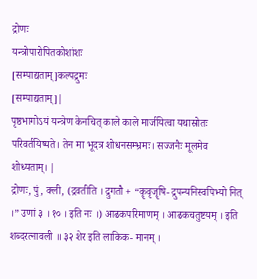द्रोणः
यन्त्रोपारोपितकोशांशः
[सम्पाद्यताम्]कल्पद्रुमः
[सम्पाद्यताम्]|
पृष्ठभागोऽयं यन्त्रेण केनचित् काले काले मार्जयित्वा यथास्रोतः परिवर्तयिष्यते। तेन मा भूदत्र शोधनसम्भ्रमः। सज्जनैः मूलमेव शोध्यताम्। |
द्रोणः, पुं, क्ली, (द्रवतीति । द्रुगतौ + “कॄवृजॄषि- द्रुपन्यनिस्वपिभ्यो नित् ।” उणां ३ । १० । इति नः ।) आढकपरिमाणम् । आढकचतुष्टयम् । इति शब्दरत्नावली ॥ ३२ शेर इति लाकिक- मानम् ।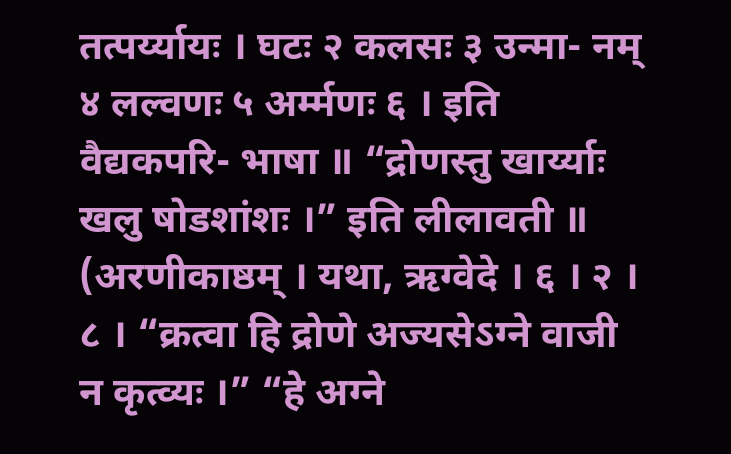तत्पर्य्यायः । घटः २ कलसः ३ उन्मा- नम् ४ लल्वणः ५ अर्म्मणः ६ । इति वैद्यकपरि- भाषा ॥ “द्रोणस्तु खार्य्याः खलु षोडशांशः ।” इति लीलावती ॥ (अरणीकाष्ठम् । यथा, ऋग्वेदे । ६ । २ । ८ । “क्रत्वा हि द्रोणे अज्यसेऽग्ने वाजी न कृत्व्यः ।” “हे अग्ने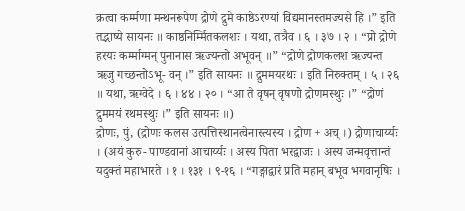क्रत्वा कर्म्मणा मन्थनरूपेण द्रोणे द्रुमे काष्ठेऽरण्यां विद्यमानस्तमज्यसे हि ।” इति तद्भाष्ये सायनः ॥ काष्ठनिर्म्मितकलशः । यथा, तत्रैव । ६ । ३७ । २ । “प्रो द्रोणे हरयः कर्म्माग्मन् पुनानास ऋज्यन्तो अभूवन् ॥” “द्रोणे द्रोणकलश ऋज्यन्त ऋजु गच्छन्तोऽभू- वन् ।” इति सायनः ॥ द्रुममयरथः । इति निरुक्तम् । ५ । २६ ॥ यथा, ऋग्वेदे । ६ । ४४ । २० । “आ ते वृषन् वृषणो द्रोणमस्थुः ।” “द्रोणं द्रुममयं रथमस्थुः ।” इति सायनः ॥)
द्रोणः, पुं, (द्रोणः कलस उत्पत्तिस्थानत्वेनास्त्यस्य । द्रोण + अच् ।) द्रोणाचार्य्यः । (अयं कुरु- पाण्डवानां आचार्य्यः । अस्य पिता भरद्वाजः । अस्य जन्मवृत्तान्तं यदुक्तं महाभारते । १ । १३१ । ९-१६ । “गङ्गाद्वारं प्रति महान् बभूव भगवानृषिः ।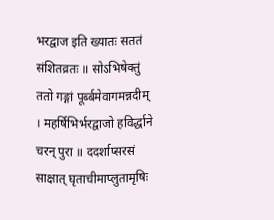भरद्वाज इति ख्यातः सततं संशितव्रतः ॥ सोऽभिषेक्तुं ततो गङ्गां पूर्ब्बमेवागमन्नदीम् । महर्षिभिर्भरद्वाजो हविर्द्धाने चरन् पुरा ॥ ददर्शाप्सरसं साक्षात् घृताचीमाप्लुतामृषिः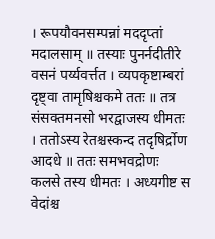। रूपयौवनसम्पन्नां मददृप्तां मदालसाम् ॥ तस्याः पुनर्नदीतीरे वसनं पर्य्यवर्त्तत । व्यपकृष्टाम्बरां दृष्ट्वा तामृषिश्चकमे ततः ॥ तत्र संसक्तमनसो भरद्वाजस्य धीमतः । ततोऽस्य रेतश्चस्कन्द तदृषिर्द्रोण आदधे ॥ ततः समभवद्रोणः कलसे तस्य धीमतः । अध्यगीष्ट स वेदांश्च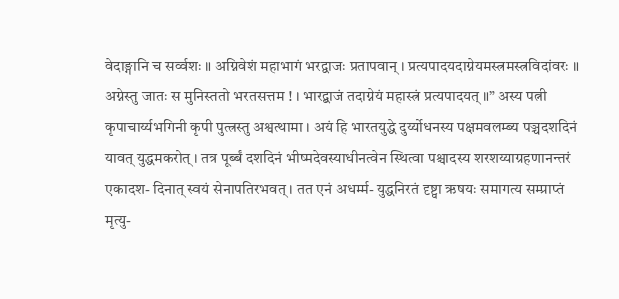वेदाङ्गानि च सर्व्वशः ॥ अग्निवेशं महाभागं भरद्वाजः प्रतापवान् । प्रत्यपादयदाग्नेयमस्त्रमस्त्रविदांवरः ॥ अग्नेस्तु जातः स मुनिस्ततो भरतसत्तम ! । भारद्बाजं तदाग्नेयं महास्त्रं प्रत्यपादयत् ॥” अस्य पत्नी कृपाचार्य्यभगिनी कृपी पुत्त्रस्तु अश्वत्थामा । अयं हि भारतयुद्धे दुर्य्योधनस्य पक्षमवलम्ब्य पञ्चदशदिनं यावत् युद्धमकरोत् । तत्र पूर्ब्बं दशदिनं भीष्मदेवस्याधीनत्वेन स्थित्वा पश्चादस्य शरशय्याग्रहणानन्तरं एकादश- दिनात् स्वयं सेनापतिरभवत् । तत एनं अधर्म्म- युद्धनिरतं दृष्ट्वा ऋषयः समागत्य सम्प्राप्तं मृत्यु-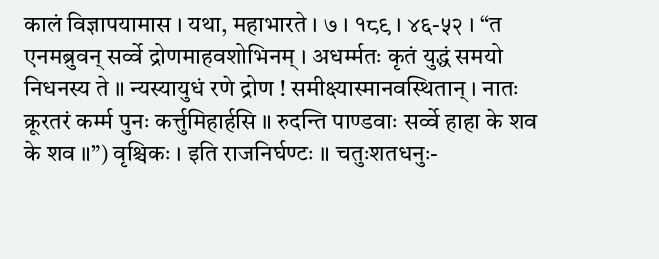कालं विज्ञापयामास । यथा, महाभारते । ७ । १८९ । ४६-५२ । “त एनमब्रुवन् सर्व्वे द्रोणमाहवशोभिनम् । अधर्म्मतः कृतं युद्धं समयो निधनस्य ते ॥ न्यस्यायुधं रणे द्रोण ! समीक्ष्यास्मानवस्थितान् । नातः क्रूरतरं कर्म्म पुनः कर्त्तुमिहार्हसि ॥ रुदन्ति पाण्डवाः सर्व्वे हाहा के शव के शव ॥”) वृश्चिकः । इति राजनिर्घण्टः ॥ चतुःशतधनुः-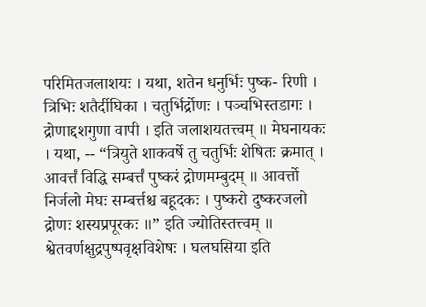परिमितजलाशयः । यथा, शतेन धनुर्भिः पुष्क- रिणी । त्रिभिः शतैर्दीघिका । चतुर्भिर्द्रोणः । पञ्चभिस्तडागः । द्रोणाद्दशगुणा वापी । इति जलाशयतत्त्वम् ॥ मेघनायकः । यथा, -- “त्रियुते शाकवर्षे तु चतुर्भिः शेषितः क्रमात् । आवर्त्तं विद्धि सम्बर्त्तं पुष्करं द्रोणमम्बुदम् ॥ आवर्त्तो निर्जलो मेघः सम्बर्त्तश्च बहूदकः । पुष्करो दुष्करजलो द्रोणः शस्यप्रपूरकः ॥” इति ज्योतिस्तत्त्वम् ॥ श्वेतवर्णक्षुद्रपुष्पवृक्षविशेषः । घलघसिया इति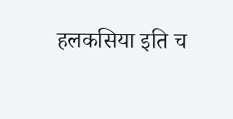हलकसिया इति च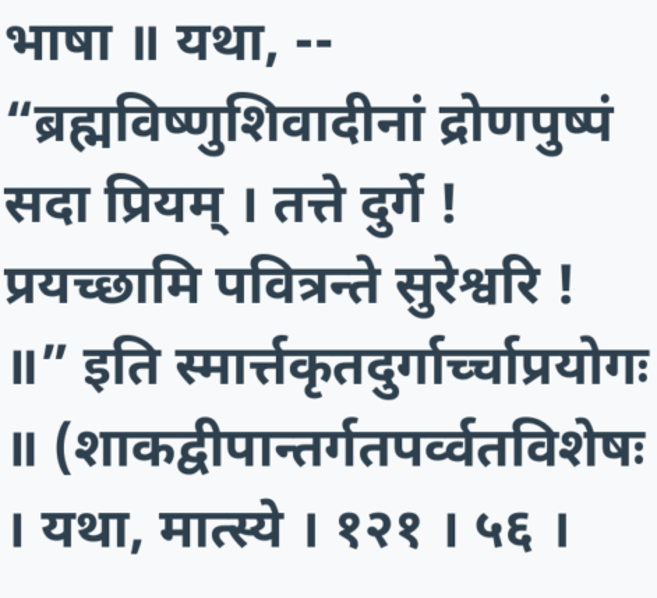भाषा ॥ यथा, -- “ब्रह्मविष्णुशिवादीनां द्रोणपुष्पं सदा प्रियम् । तत्ते दुर्गे ! प्रयच्छामि पवित्रन्ते सुरेश्वरि ! ॥” इति स्मार्त्तकृतदुर्गार्च्चाप्रयोगः ॥ (शाकद्वीपान्तर्गतपर्व्वतविशेषः । यथा, मात्स्ये । १२१ । ५६ ।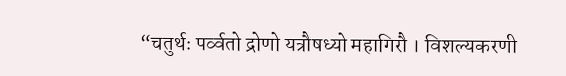“चतुर्थः पर्व्वतो द्रोणो यत्रौषध्यो महागिरौ । विशल्यकरणी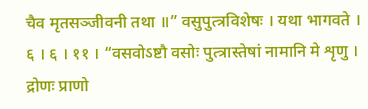चैव मृतसञ्जीवनी तथा ॥” वसुपुत्त्रविशेषः । यथा भागवते । ६ । ६ । ११ । “वसवोऽष्टौ वसोः पुत्त्रास्तेषां नामानि मे शृणु । द्रोणः प्राणो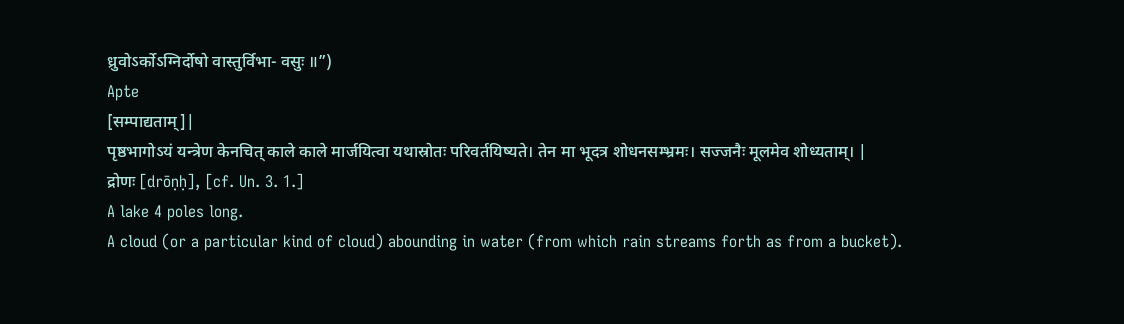ध्रुवोऽर्कोऽग्निर्दोषो वास्तुर्विभा- वसुः ॥”)
Apte
[सम्पाद्यताम्]|
पृष्ठभागोऽयं यन्त्रेण केनचित् काले काले मार्जयित्वा यथास्रोतः परिवर्तयिष्यते। तेन मा भूदत्र शोधनसम्भ्रमः। सज्जनैः मूलमेव शोध्यताम्। |
द्रोणः [drōṇḥ], [cf. Un. 3. 1.]
A lake 4 poles long.
A cloud (or a particular kind of cloud) abounding in water (from which rain streams forth as from a bucket).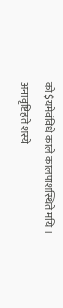को$यमेवंविधे काले कालपाशस्थिते मयि । अनावृष्टिहते शस्ये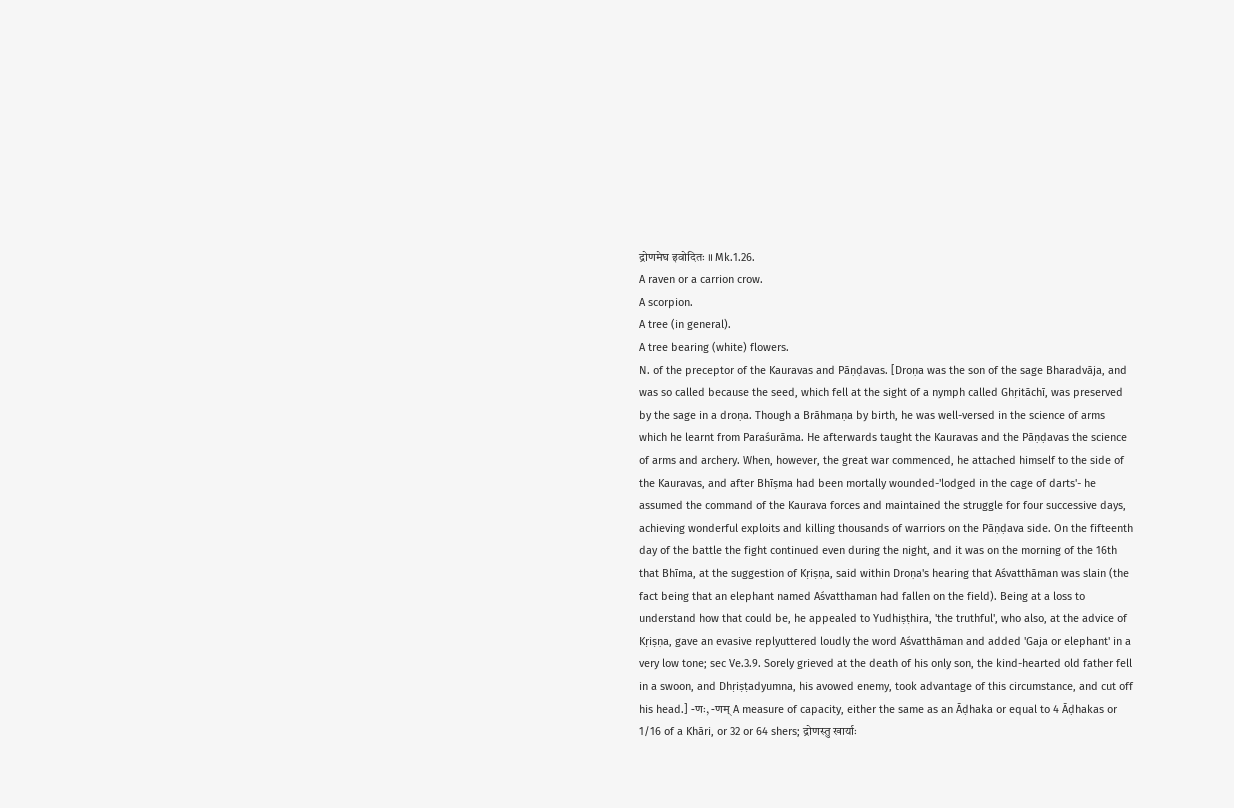द्रोणमेघ इवोदितः ॥ Mk.1.26.
A raven or a carrion crow.
A scorpion.
A tree (in general).
A tree bearing (white) flowers.
N. of the preceptor of the Kauravas and Pāṇḍavas. [Droṇa was the son of the sage Bharadvāja, and was so called because the seed, which fell at the sight of a nymph called Ghṛitāchī, was preserved by the sage in a droṇa. Though a Brāhmaṇa by birth, he was well-versed in the science of arms which he learnt from Paraśurāma. He afterwards taught the Kauravas and the Pāṇḍavas the science of arms and archery. When, however, the great war commenced, he attached himself to the side of the Kauravas, and after Bhīṣma had been mortally wounded-'lodged in the cage of darts'- he assumed the command of the Kaurava forces and maintained the struggle for four successive days, achieving wonderful exploits and killing thousands of warriors on the Pāṇḍava side. On the fifteenth day of the battle the fight continued even during the night, and it was on the morning of the 16th that Bhīma, at the suggestion of Kṛiṣṇa, said within Droṇa's hearing that Aśvatthāman was slain (the fact being that an elephant named Aśvatthaman had fallen on the field). Being at a loss to understand how that could be, he appealed to Yudhiṣṭhira, 'the truthful', who also, at the advice of Kṛiṣṇa, gave an evasive replyuttered loudly the word Aśvatthāman and added 'Gaja or elephant' in a very low tone; sec Ve.3.9. Sorely grieved at the death of his only son, the kind-hearted old father fell in a swoon, and Dhṛiṣṭadyumna, his avowed enemy, took advantage of this circumstance, and cut off his head.] -णः, -णम् A measure of capacity, either the same as an Āḍhaka or equal to 4 Āḍhakas or 1/16 of a Khāri, or 32 or 64 shers; द्रोणस्तु खार्याः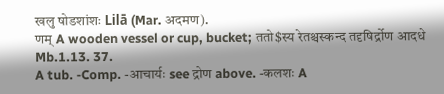खलु षोडशांशः Lilā (Mar. अदमण).
णम् A wooden vessel or cup, bucket; ततो$स्य रेतश्चस्कन्द तदृषिर्द्रोण आदधे Mb.1.13. 37.
A tub. -Comp. -आचार्यः see द्रोण above. -कलशः A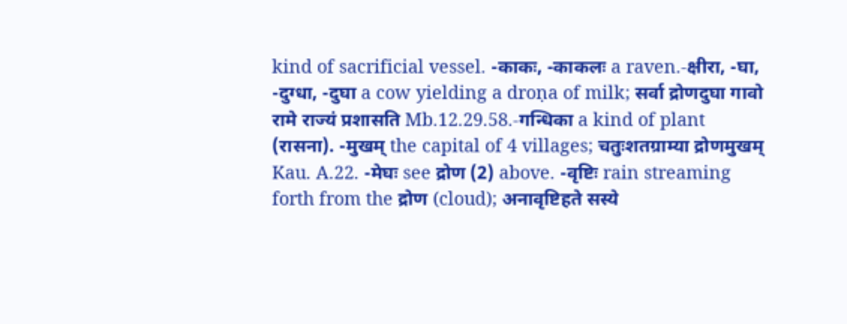kind of sacrificial vessel. -काकः, -काकलः a raven.-क्षीरा, -घा, -दुग्धा, -दुघा a cow yielding a droṇa of milk; सर्वा द्रोणदुघा गावो रामे राज्यं प्रशासति Mb.12.29.58.-गन्धिका a kind of plant (रासना). -मुखम् the capital of 4 villages; चतुःशतग्राम्या द्रोणमुखम् Kau. A.22. -मेघः see द्रोण (2) above. -वृष्टिः rain streaming forth from the द्रोण (cloud); अनावृष्टिहते सस्ये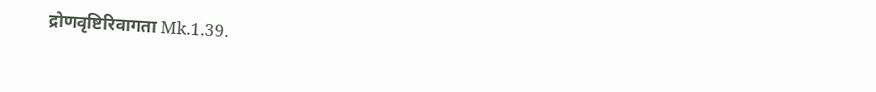द्रोणवृष्टिरिवागता Mk.1.39.